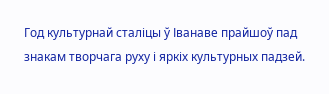Год культурнай сталіцы ў Іванаве прайшоў пад знакам творчага руху і яркіх культурных падзей.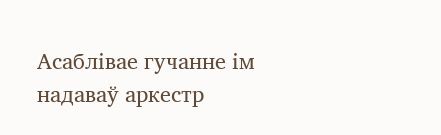Асаблівае гучанне ім надаваў аркестр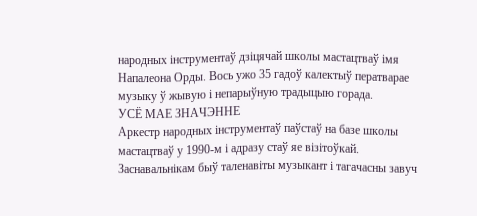народных інструментаў дзіцячай школы мастацтваў імя Напалеона Орды. Вось ужо 35 гадоў калектыў ператварае музыку ў жывую і непарыўную традыцыю горада.
УСЁ МАЕ ЗНАЧЭННЕ
Аркестр народных інструментаў паўстаў на базе школы мастацтваў у 1990-м і адразу стаў яе візітоўкай. Заснавальнікам быў таленавіты музыкант і тагачасны завуч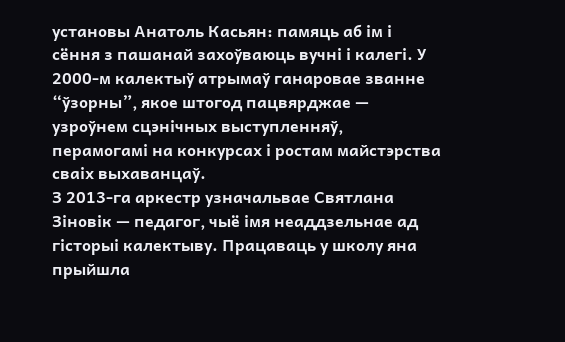установы Анатоль Касьян: памяць аб ім і сёння з пашанай захоўваюць вучні і калегі. У 2000-м калектыў атрымаў ганаровае званне “ўзорны”, якое штогод пацвярджае — узроўнем сцэнічных выступленняў, перамогамі на конкурсах і ростам майстэрства сваіх выхаванцаў.
З 2013-га аркестр узначальвае Святлана Зіновік — педагог, чыё імя неаддзельнае ад гісторыі калектыву. Працаваць у школу яна прыйшла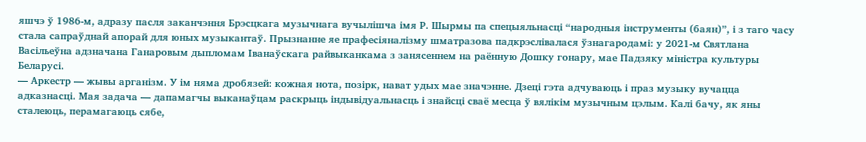яшчэ ў 1986-м, адразу пасля заканчэння Брэсцкага музычнага вучылішча імя Р. Шырмы па спецыяльнасці “народныя інструменты (баян)”, і з таго часу стала сапраўднай апорай для юных музыкантаў. Прызнанне яе прафесіяналізму шматразова падкрэслівалася ўзнагародамі: у 2021-м Святлана Васільеўна адзначана Ганаровым дыпломам Іванаўскага райвыканкама з занясеннем на раённую Дошку гонару, мае Падзяку міністра культуры Беларусі.
— Аркестр — жывы арганізм. У ім няма дробязей: кожная нота, позірк, нават удых мае значэнне. Дзеці гэта адчуваюць і праз музыку вучацца адказнасці. Мая задача — дапамагчы выканаўцам раскрыць індывідуальнасць і знайсці сваё месца ў вялікім музычным цэлым. Калі бачу, як яны сталеюць, перамагаюць сябе,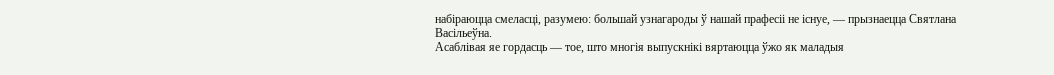набіраюцца смеласці, разумею: большай узнагароды ў нашай прафесіі не існуе, — прызнаецца Святлана Васільеўна.
Асаблівая яе гордасць — тое, што многія выпускнікі вяртаюцца ўжо як маладыя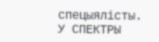спецыялісты.
У СПЕКТРЫ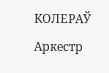КОЛЕРАЎ
Аркестр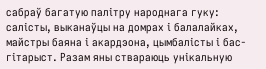сабраў багатую палітру народнага гуку: салісты, выканаўцы на домрах і балалайках, майстры баяна і акардэона, цымбалісты і бас-гітарыст. Разам яны ствараюць унікальную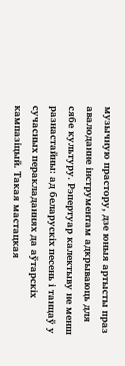музычную прастору, дзе юныя артысты праз авалоданне інструментам адкрываюць для сябе культуру. Рэпертуар калектыву не менш разнастайны: ад беларускіх песень і танцаў у сучасных перакладаннях да аўтарскіх кампазіцый. Такая мастацкая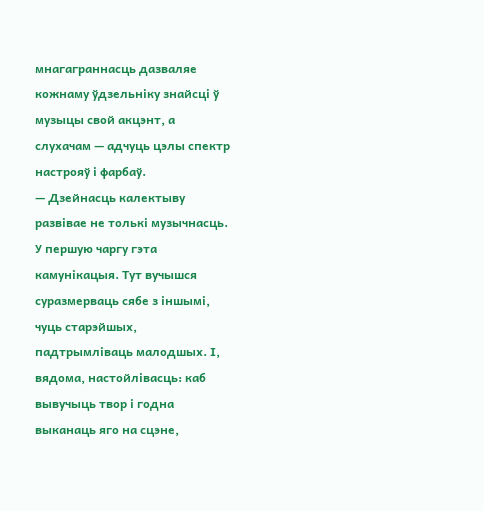мнагаграннасць дазваляе кожнаму ўдзельніку знайсці ў музыцы свой акцэнт, а слухачам — адчуць цэлы спектр настрояў і фарбаў.
— Дзейнасць калектыву развівае не толькі музычнасць. У першую чаргу гэта камунікацыя. Тут вучышся суразмерваць сябе з іншымі, чуць старэйшых, падтрымліваць малодшых. І, вядома, настойлівасць: каб вывучыць твор і годна выканаць яго на сцэне,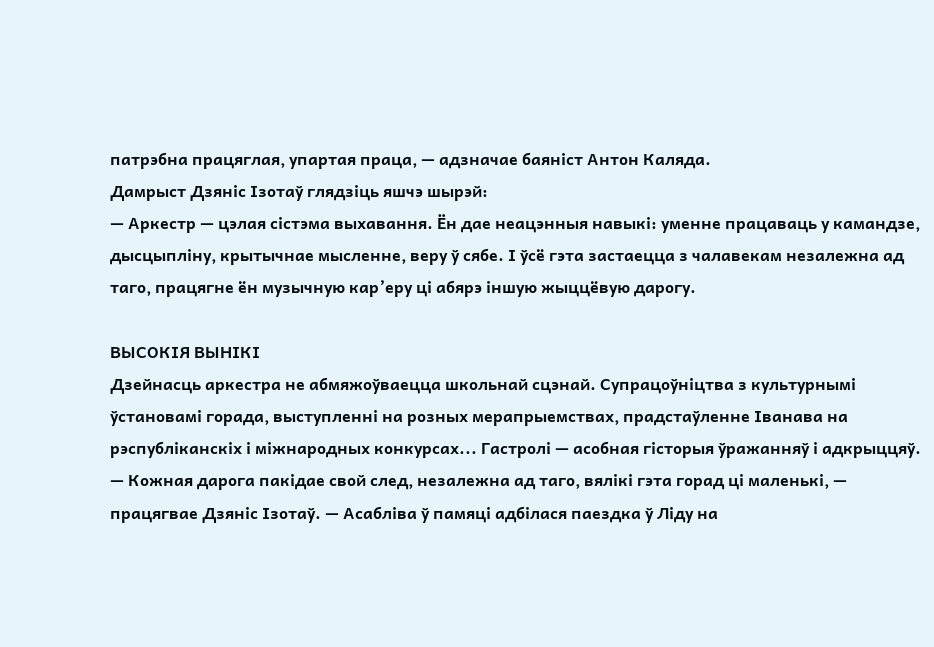патрэбна працяглая, упартая праца, — адзначае баяніст Антон Каляда.
Дамрыст Дзяніс Ізотаў глядзіць яшчэ шырэй:
— Аркестр — цэлая сістэма выхавання. Ён дае неацэнныя навыкі: уменне працаваць у камандзе, дысцыпліну, крытычнае мысленне, веру ў сябе. І ўсё гэта застаецца з чалавекам незалежна ад таго, працягне ён музычную кар’еру ці абярэ іншую жыццёвую дарогу.

ВЫСОКІЯ ВЫНІКІ
Дзейнасць аркестра не абмяжоўваецца школьнай сцэнай. Супрацоўніцтва з культурнымі ўстановамі горада, выступленні на розных мерапрыемствах, прадстаўленне Іванава на рэспубліканскіх і міжнародных конкурсах... Гастролі — асобная гісторыя ўражанняў і адкрыццяў.
— Кожная дарога пакідае свой след, незалежна ад таго, вялікі гэта горад ці маленькі, — працягвае Дзяніс Ізотаў. — Асабліва ў памяці адбілася паездка ў Ліду на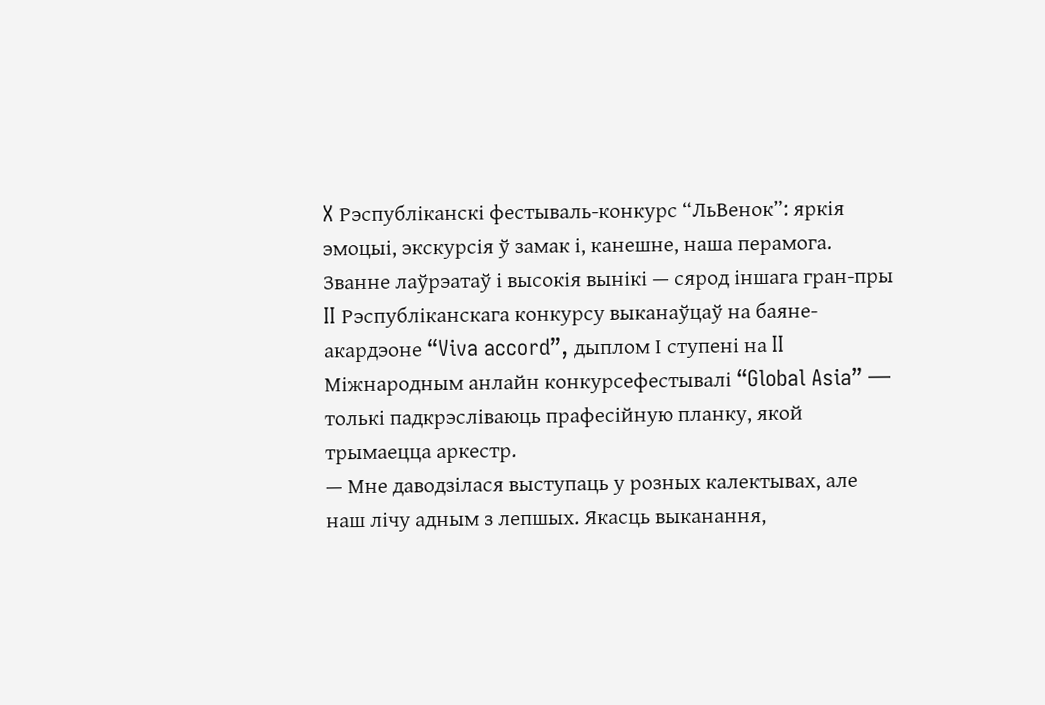X Рэспубліканскі фестываль-конкурс “ЛьВенок”: яркія эмоцыі, экскурсія ў замак і, канешне, наша перамога.
Званне лаўрэатаў і высокія вынікі — сярод іншага гран-пры II Рэспубліканскага конкурсу выканаўцаў на баяне-акардэоне “Viva accord”, дыплом І ступені на II Міжнародным анлайн конкурсефестывалі “Global Asia” — толькі падкрэсліваюць прафесійную планку, якой трымаецца аркестр.
— Мне даводзілася выступаць у розных калектывах, але наш лічу адным з лепшых. Якасць выканання,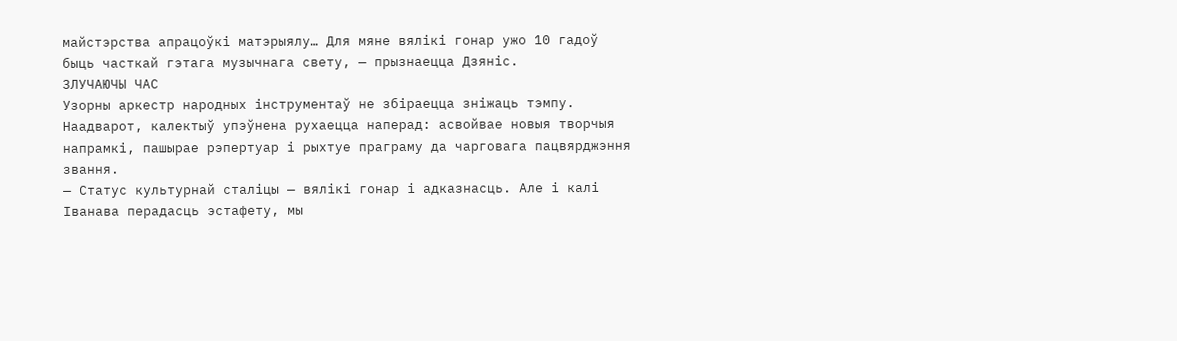майстэрства апрацоўкі матэрыялу… Для мяне вялікі гонар ужо 10 гадоў быць часткай гэтага музычнага свету, — прызнаецца Дзяніс.
ЗЛУЧАЮЧЫ ЧАС
Узорны аркестр народных інструментаў не збіраецца зніжаць тэмпу. Наадварот, калектыў упэўнена рухаецца наперад: асвойвае новыя творчыя напрамкі, пашырае рэпертуар і рыхтуе праграму да чарговага пацвярджэння звання.
— Статус культурнай сталіцы — вялікі гонар і адказнасць. Але і калі Іванава перадасць эстафету, мы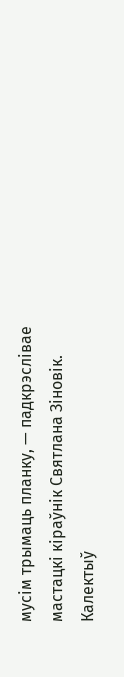мусім трымаць планку, — падкрэслівае мастацкі кіраўнік Святлана Зіновік.
Калектыў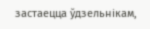застаецца ўдзельнікам,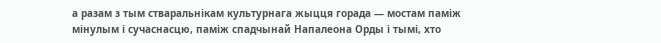а разам з тым стваральнікам культурнага жыцця горада — мостам паміж мінулым і сучаснасцю, паміж спадчынай Напалеона Орды і тымі, хто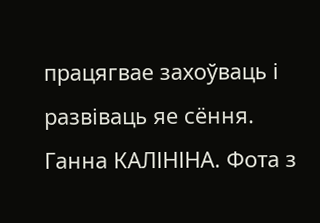працягвае захоўваць і развіваць яе сёння.
Ганна КАЛІНІНА. Фота з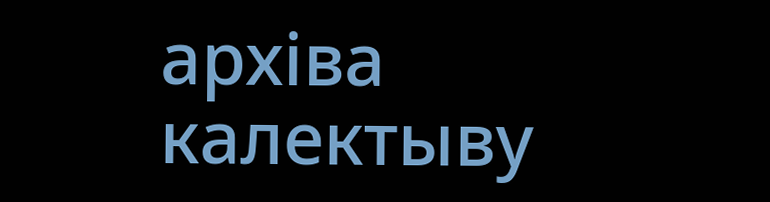архіва калектыву